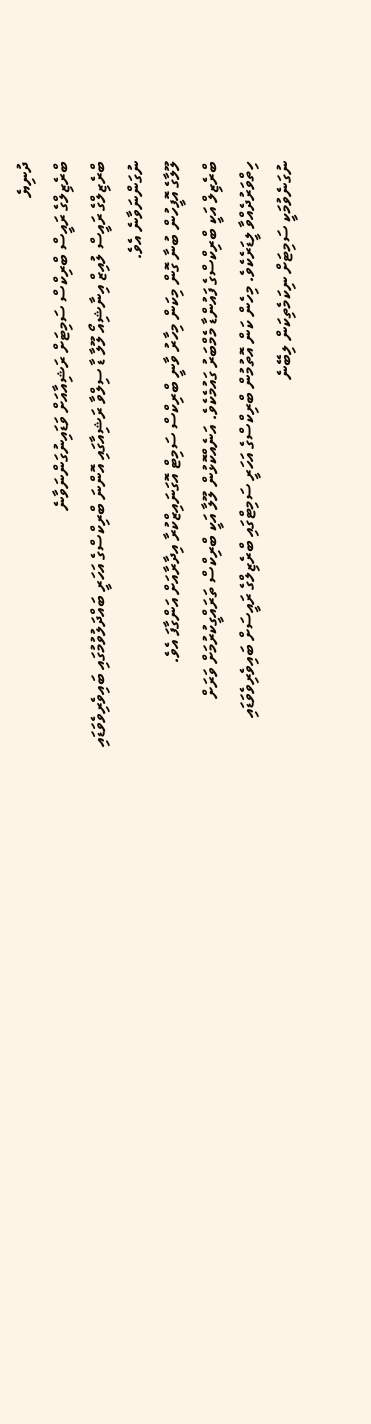ދުނިޔެ
ބްރެޒިލްގެ ރައީސް ބްރިކްސް ސަމިޓަށް ރަޝިއާއަށް ވަޑައިނުގަންނަވާނެ
ބްރެޒިލްގެ ރައީސް ލުއިޒް އިނާޝިއޯ ލޫލާ ޑާ ސިލްވާ ރަޝިއާގައި އޮންނަ ބްރިކްސްގެ އަހަރީ ބައްދަލުވުމުގައި ބައިވެރިވެވަޑައި ނުގަންނަވާނެ އެވެ.
ލޫލާގެ އޮފީހުން ބުނާ ގޮން މިކަން މިހާރު ވާނީ ބްރިކްސް ސަމިޓް އޮގަނައިޒްކުރާ އިދާރާއަށް އަންގާފަ އެވެ.
ބްރެޒިލް އަކީ ބްރިކްސްގެ ފައުންޑާ މެމްބަރު ގައުމެކެވެ. އަނެއްކޮޅުން ލޫލާ އަކީ ބްރިކްސް ތަރައްގީކުރުމަށް ވަރަށް ހިތްވަރުދެއްވާ ލީޑަރެކެވެ. މިހެން ކަން އޮތުމުން ބްރިކްސްގެ އަހަރީ ސަމިޓްގައި ބްރެޒިލްގެ ރައީސަށް ބައިވެރިވެވަޑައި ނުގަނެވުމަކީ ސަމިޓަށް ނިކަމެތިކަން ލިބޭނެ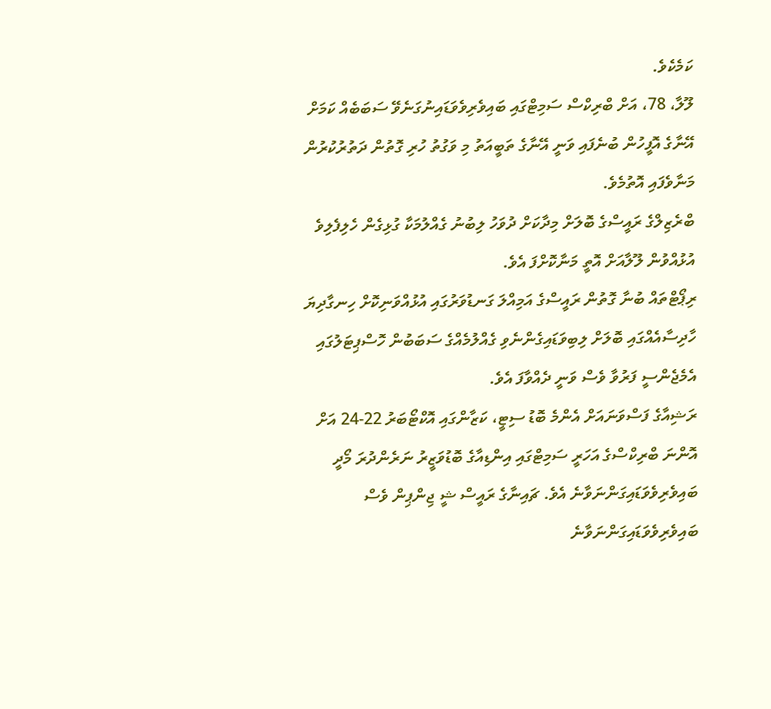ކަމެކެވެ.
ލޫލާ، 78، އަށް ބްރިކްސް ސަމިޓްގައި ބައިވެރިވެވަޑައިނުގަނެވޭ ސަބަބެއް ކަމަށް އޭނާގެ އޮފީހުން ބުނެފައި ވަނީ އޭނާގެ ތަބީއަތު މި ވަގުތު ހުރި ގޮތުން ދަތުރުކުރުން މަނާވެފައި އޮތުމެވެ.
ބްރެޒިލްގެ ރައީސްގެ ބޮލަށް މިދާކަށް ދުވަހު ލިބުނު ގެއްލުމަކާ ގުޅިގެން ހެލިފެލިވެ އުޅުއްވުން ލޫލާއަށް އޮތީ މަނާކޮށްފަ އެވެ.
ރިޕޯޓްތައް ބުނާ ގޮތުން ރައީސްގެ އަމިއްލަ ގަނޑުވަރުގައި އުޅުއްވަނިކޮށް ހިނގާދިޔަ ހާދިސާއެއްގައި ބޮލަށް ލިބިވަޑައިގެންނެވި ގެއްލުމެއްގެ ސަބަބުން ހޮސްޕިޓަލުގައި އެމެޖެންސީ ފަރުވާ ވެސް ވަނީ ދެއްވާފަ އެވެ.
ރަޝިއާގެ ފަސްވަނައަށް އެންމެ ބޮޑު ސިޓީ، ކަޒާންގައި އޮކްޓޯބަރު 22-24 އަށް އޮންނަ ބްރިކްސްގެ އަހަރީ ސަމިޓްގައި އިންޑިއާގެ ބޮޑުވަޒީރު ނަރެންދުރަ މޯދީ ބައިވެރިވެވަޑައިގަންނަވާނެ އެވެ. ޗައިނާގެ ރައީސް ޝީ ޖިންޕިން ވެސް ބައިވެރިވެވަޑައިގަންނަވާނެ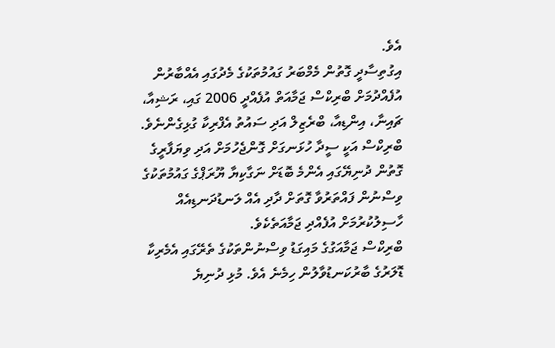އެވެ.
އިގުތިސާދީ ގޮތުން މެމްބަރު ގައުމުތަކުގެ މެދުގައި އެއްބާރުން އުފެއްދުމަށް ބްރިކްސް ޖަމާއަތް އުފެއްދީ 2006 ގައި، ރަޝިއާ، ޗައިނާ، އިންޑިއާ، ބްރެޒިލް އަދި ސައުތު އެފްރިކާ ގުޅިގެންނެވެ.
ބްރިކްސް އަކީ ސީދާ ހުޅަނގަށް ގޮންޖެހުމަށް އަދި ވިޔަފާރީގެ ގޮތުން ދުނިޔޭގައި އެންމެ ބޮޑަށް ނަގާކިޔާ ޔޫރަޕްގެ ގައުމުތަކުގެ ވިސްނުން ފައްތަރުވާ ގޮތަށް ދާދި އެއް ލަނޑުދަނޑިއެއް ހާސިލުކުރުމަށް އުފެއްދި ޖަމާއަތެކެވެ.
ބްރިކްސް ޖަމާއަގުގެ މައިގަޑު ވިސްނުންތަކުގެ ތެރޭގައި އެމެރިކާ ޑޮލަރުގެ ބާރުކަނޑުވާލުން ހިމެނެ އެވެ. މުޅި ދުނިޔެ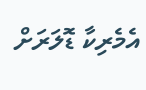އެމެރިކާ ޑޮލަރަށް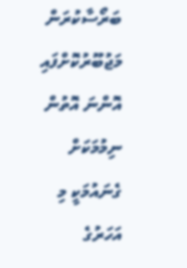ބަރޯސާކުރަން މަޖުބޫރުކޮށްފައި އޮންނަ އޮތުން ނިމުމަކަށް ގެނައުމަކީ މި އަހަރުގެ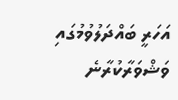އަހަރީ ބައްދަލުވުމުގައި ވަޝްވަރާކުރާނެ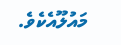މައުލޫއެކެވެ.